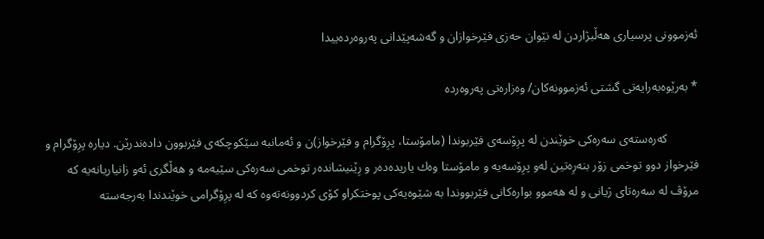ئه‌زموونى پرسیارى هه‌ڵبژاردن له‌ نێوان حه‌زى فێرخوازان و گه‌شه‌پێدانى په‌روه‌رده‌ییدا

* به‌رێوه‌به‌رایه‌تى گشتى ئه‌زموونه‌كان/ وه‌زاره‌تى په‌روه‌رده‌

          كه‌ره‌سته‌ى سه‌ره‌كى خوێندن له‌ پرِۆسه‌ى فێربوندا (مامۆستا، پرِۆگرام و فێرخواز)ن و ئه‌مانبه‌ سێكوچكه‌ى فێربوون داده‌ندرێن. دیاره‌ پرِۆگرام و فێرخواز دوو توخمى زۆر بنه‌رِه‌تین له‌و پرِۆسه‌یه‌ و مامۆستا وه‌ك یاریده‌ده‌ر و رِێنیشانده‌ر توخمى سه‌ره‌كى سێیه‌مه‌ و هه‌ڵگرى ئه‌و زانیاریانه‌یه‌ كه‌ مرۆڤ له‌ سه‌ره‌تاى ژیانی و له‌ هه‌موو بواره‌كانى فێربووندا به‌ شێوه‌یه‌كى پوختكراو كۆى كردوونه‌ته‌وه‌ كه‌ له‌ پرِۆگرامى خوێندندا به‌رجه‌سته‌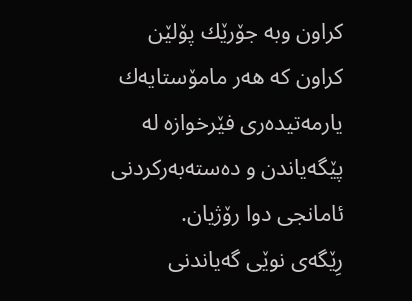كراون وبه‌ جۆرێك پۆلێن كراون كه‌ هه‌ر مامۆستایه‌ك یارمه‌تیده‌رى فێرخوازه‌ له‌ پێگه‌یاندن و ده‌سته‌به‌ركردنى ئامانجى دوا رۆژیان.
رِێگه‌ى نوێى گه‌یاندنى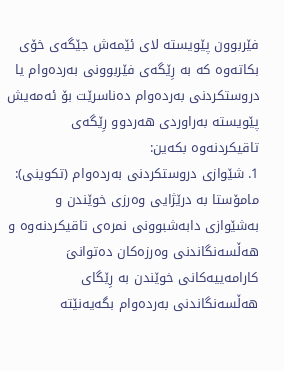فێربوون پێویسته‌ لاى ئێمه‌ش جێگه‌ى خۆى بكاته‌وه‌ كه‌ به‌ رِێگه‌ى فێربوونى به‌رده‌وام یا دروستكردنى به‌رده‌وام ده‌ناسرێت بۆ ئه‌مه‌یش پێویسته‌ به‌راوردى هه‌ردوو رِێگه‌ى تاقیكردنه‌وه‌ بكه‌ین:
1. شێوازى دروستكردنى به‌رده‌وام (تكوینى):
مامۆستا به‌ درێژایى وه‌رزى خوێندن و به‌شێوازى دابه‌شبوونى نمره‌ى تاقیكردنه‌وه‌ و هه‌ڵسه‌نگاندنى وه‌رزه‌كان ده‌توانىَ كارامه‌ییه‌كانى خوێندن به‌ رِێگاى هه‌ڵسه‌نگاندنى به‌رده‌وام بگه‌یه‌نێته‌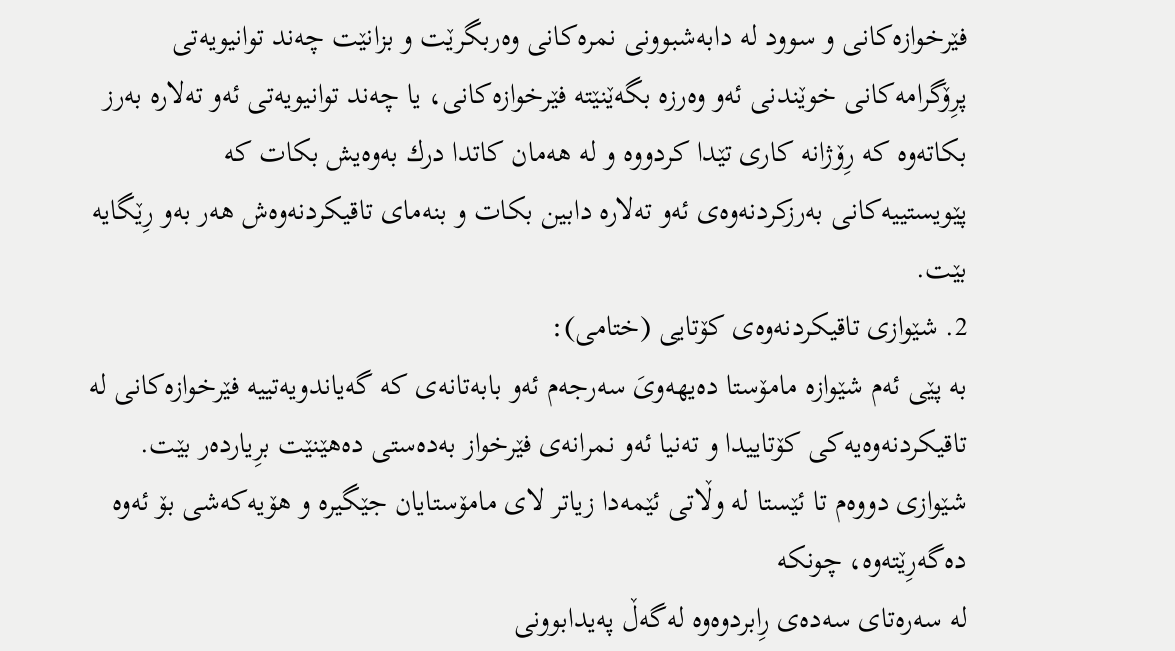فێرخوازه‌كانى و سوود له‌ دابه‌شبوونى نمره‌كانى وه‌ربگرێت و بزانێت چه‌ند توانیویه‌تى پرِۆگرامه‌كانى خوێندنى ئه‌و وه‌رزه‌ بگه‌ێنێته‌ فێرخوازه‌كانى، یا چه‌ند توانیویه‌تى ئه‌و ته‌لاره‌ به‌رز بكاته‌وه‌ كه‌ رِۆژانه‌ كارى تێدا كردووه‌ و له‌ هه‌مان كاتدا درك به‌وه‌یش بكات كه‌ پێویستییه‌كانى به‌رزكردنه‌وه‌ى ئه‌و ته‌لاره‌ دابین بكات و بنه‌ماى تاقیكردنه‌وه‌ش هه‌ر به‌و رِێگایه‌ بێت.
2. شێوازى تاقیكردنه‌وه‌ى كۆتایى (ختامى):
به‌ پێی ئه‌م شێوازه‌ مامۆستا ده‌یهه‌وىَ سه‌رجه‌م ئه‌و بابه‌تانه‌ى كه‌ گه‌یاندویه‌تییه‌ فێرخوازه‌كانى له‌ تاقیكردنه‌وه‌یه‌كى كۆتاییدا و ته‌نیا ئه‌و نمرانه‌ى فێرخواز به‌ده‌ستى ده‌هێنێت برِیارده‌ر بێت.
شێوازى دووه‌م تا ئێستا له‌ وڵاتى ئێمه‌دا زیاتر لاى مامۆستایان جێگیره‌ و هۆیه‌كه‌شى بۆ ئه‌وه‌ ده‌گه‌رِێته‌وه‌، چونكه‌
له‌ سه‌ره‌تاى سه‌ده‌ى رِابردوه‌وه‌ له‌گه‌ڵ په‌یدابوونى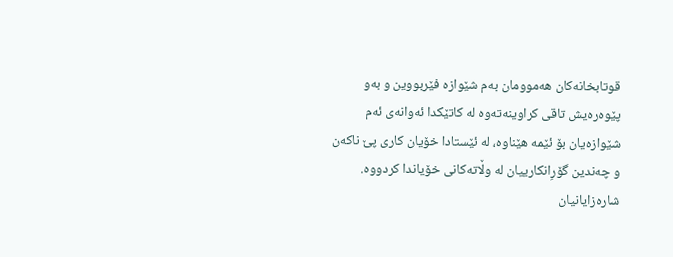قوتابخانه‌كان هه‌موومان به‌م شێوازه‌ فێربووین و به‌و پێوه‌ره‌یش تاقی كراوینه‌ته‌وه‌ له‌ كاتێكدا ئه‌وانه‌ى ئه‌م شێوازه‌یان بۆ ئێمه‌ هێناوه‌، له‌ ئێستادا خۆیان كارى پێ ناكه‌ن و چه‌ندین گۆرِانكارییان له‌ وڵاته‌كانى خۆیاندا كردووه‌. شاره‌زایانیان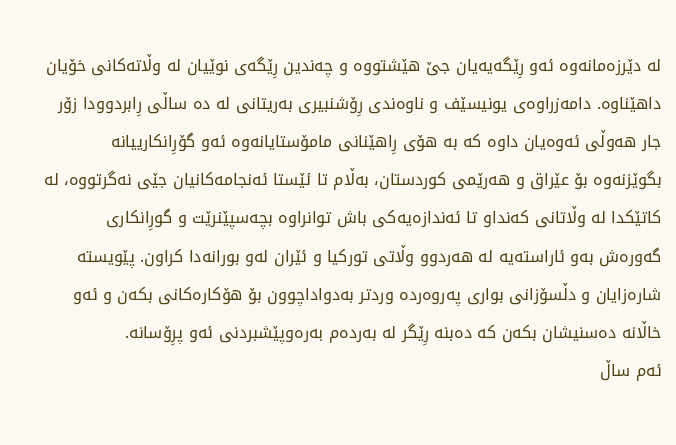له‌ دێرزه‌مانه‌وه‌ ئه‌و رِێگه‌یه‌یان جێ هێشتووه‌ و چه‌ندین رِێگه‌ى نوێیان له‌ وڵاته‌كانى خۆیان داهێناوه‌. دامه‌زراوه‌ى یونیسێف و ناوه‌ندى رِۆشنبیرى به‌ریتانى له‌ ده‌ ساڵى رِابردوودا زۆر جار هه‌وڵى ئه‌وه‌یان داوه‌ كه‌ به‌ هۆى رِاهێنانى مامۆستایانه‌وه‌ ئه‌و گۆرِانكارییانه‌ بگوێزنه‌وه‌ بۆ عێراق و هه‌رێمى كوردستان، به‌ڵام تا ئێستا ئه‌نجامه‌كانیان جێى نه‌گرتووه‌، له‌ كاتێكدا له‌ وڵاتانى كه‌نداو تا ئه‌ندازه‌یه‌كى باش توانراوه‌ بچه‌سپێنرێت و گورِانكارى گه‌وره‌ش به‌و ئاراسته‌یه‌ له‌ هه‌ردوو وڵاتى توركیا و ئێران له‌و بورانه‌دا كراون. پێویسته‌ شاره‌زایان و دڵسۆزانى بوارى په‌روه‌رده‌ وردتر به‌دواداچوون بۆ هۆكاره‌كانى بكه‌ن و ئه‌و خاڵانه‌ ده‌سنیشان بكه‌ن كه‌ ده‌بنه‌ رِێگر له‌ به‌رده‌م به‌ره‌وپێشبردنى ئه‌و پرِۆسانه‌.
ئه‌م ساڵ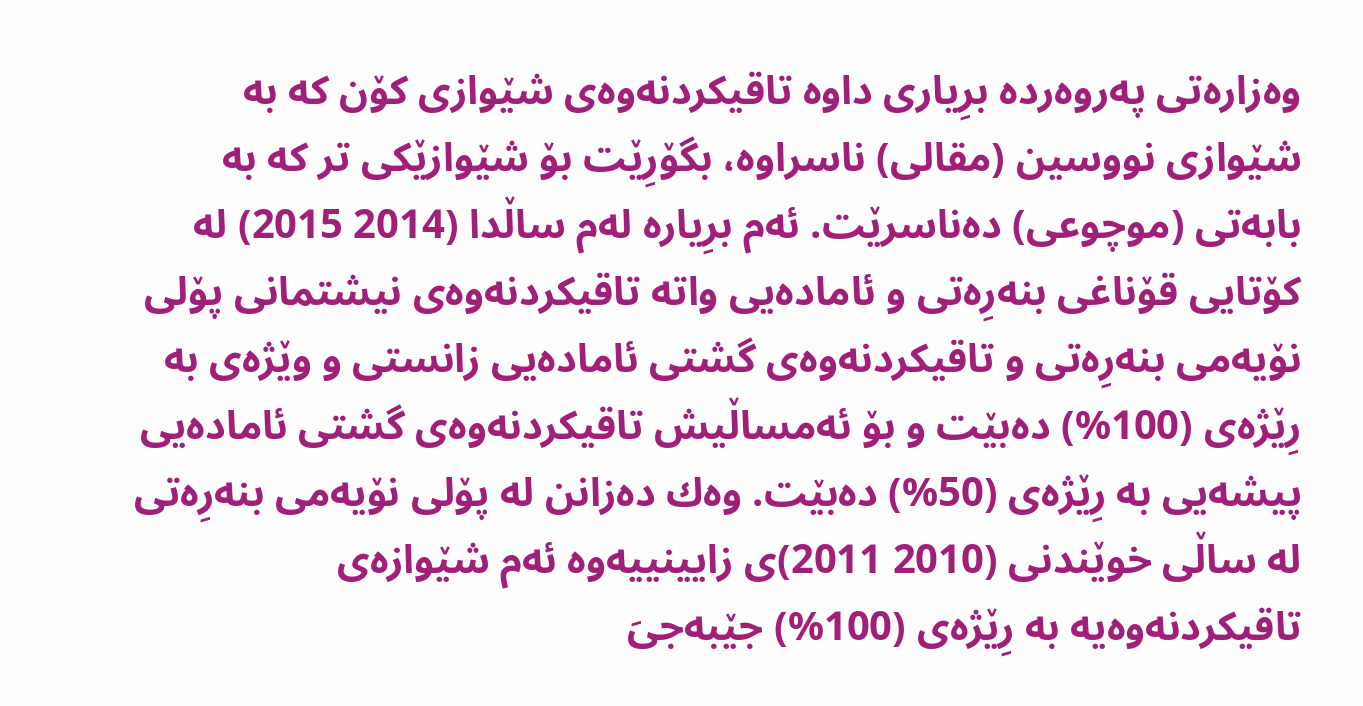وه‌زاره‌تى په‌روه‌رده‌ برِیارى داوه‌ تاقیكردنه‌وه‌ى شێوازى كۆن كه‌ به‌ شێوازى نووسین (مقالى) ناسراوه‌، بگۆرِێت بۆ شێوازێكى تر كه‌ به‌ بابه‌تى (موچوعى) ده‌ناسرێت. ئه‌م برِیاره‌ له‌م ساڵدا (2014 2015) له‌ كۆتایى قۆناغى بنه‌رِه‌تى و ئاماده‌یى واته‌ تاقیكردنه‌وه‌ى نیشتمانى پۆلى نۆیه‌مى بنه‌رِه‌تى و تاقیكردنه‌وه‌ى گشتى ئاماده‌یى زانستى و وێژه‌ی به‌ رِێژه‌ى (100%) ده‌بێت و بۆ ئه‌مساڵیش تاقیكردنه‌وه‌ى گشتى ئاماده‌یى پیشه‌یى به‌ رِێژه‌ى (50%) ده‌بێت. وه‌ك ده‌زانن له‌ پۆلى نۆیه‌مى بنه‌رِه‌تى له‌ ساڵى خوێندنى (2010 2011)ى زایینییه‌وه‌ ئه‌م شێوازه‌ى تاقیكردنه‌وه‌یه‌ به‌ رِێژه‌ى (100%) جێبه‌جىَ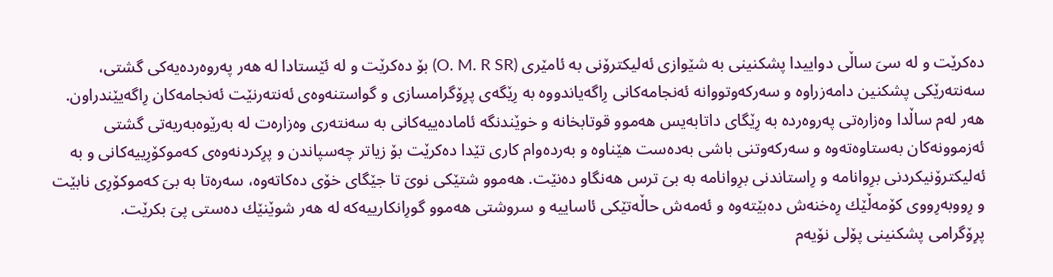ده‌كرێت و له‌ سىَ ساڵى دواییدا پشكنینى به‌ شێوازى ئه‌لیكترۆنى به‌ ئامێرى (O. M. R SR) بۆ ده‌كرێت و له‌ ئێستادا له‌ هه‌ر په‌روه‌رده‌یه‌كى گشتى، سه‌نته‌رێكى پشكنین دامه‌زراوه‌ و سه‌ركه‌وتووانه‌ ئه‌نجامه‌كانى رِاگه‌یاندووه‌ به‌ رِێگه‌ى پرِۆگرامسازى و گواستنه‌وه‌ى ئه‌نته‌رنێت ئه‌نجامه‌كان رِاگه‌یێندراون. هه‌ر له‌م ساڵدا وه‌زاره‌تى په‌روه‌رده‌ به‌ رِێگاى داتابه‌یس هه‌موو قوتابخانه‌ و خوێندنگه‌ ئاماده‌ییه‌كانى به‌ سه‌نته‌رى وه‌زاره‌ت له‌ به‌رێوه‌به‌ریه‌تى گشتى ئه‌زموونه‌كان به‌ستاوه‌ته‌وه‌ و سه‌ركه‌وتنى باشى به‌ده‌ست هێناوه‌ و به‌رده‌وام كارى تێدا ده‌كرێت بۆ زیاتر چه‌سپاندن و پرِكردنه‌وه‌ى كه‌موكۆرِییه‌كانى و به‌ ئه‌لیكترۆنیكردنى برِوانامه‌ و رِاستاندنى برِوانامه‌ به‌ بىَ ترس هه‌نگاو ده‌نێت. هه‌موو شتێكى نوىَ تا جێگاى خۆى ده‌كاته‌وه‌، سه‌ره‌تا به‌ بىَ كه‌موكۆرِى نابێت و رِووبه‌رِووى كۆمه‌ڵێك رِه‌خنه‌ش ده‌بێته‌وه‌ و ئه‌مه‌ش حاڵه‌تێكى ئاساییه‌ و سروشتى هه‌موو گورِانكارییه‌كه‌ له‌ هه‌ر شوێنێك ده‌ستى پىَ بكرێت.
پرِۆگرامى پشكنینى پۆلى نۆیه‌م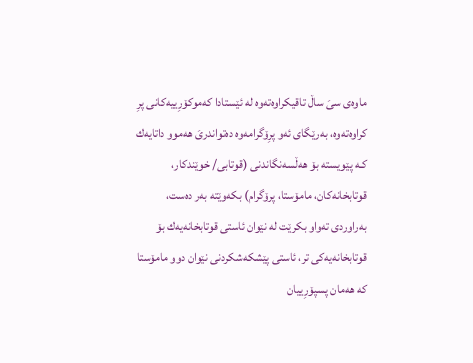ماوه‌ى سىَ ساڵ تاقیكراوه‌ته‌وه‌ له‌ ئێستادا كه‌موكۆرِییه‌كانى پرِ كراوه‌ته‌وه‌، به‌رێگاى ئه‌و پرِۆگرامه‌وه‌ ده‌تواندرىَ هه‌موو داتایه‌ك كـه‌ پێویسته‌ بۆ هه‌ڵسه‌نگاندنى (قوتابى/ خوێندكار، قوتابخانه‌كان، مامۆستا، پرۆگرام) بكه‌وێته‌ به‌ر ده‌ست، به‌راوردى ته‌واو بكرێت له‌ نێوان ئاستى قوتابخانه‌یه‌ك بۆ قوتابخانه‌یه‌كى تر، ئاستى پێشكه‌شكردنى نێوان دوو مامۆستا كه‌ هه‌مان پسپۆرِییان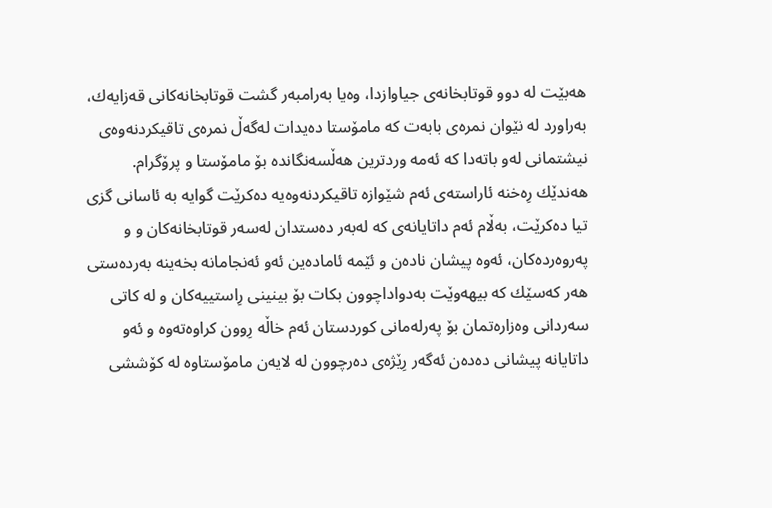هه‌بێت له‌ دوو قوتابخانه‌ى جیاوازدا، وه‌یا به‌رامبه‌ر گشت قوتابخانه‌كانى قه‌زایه‌ك، به‌راورد له‌ نێوان نمره‌ى بابه‌ت كه‌ مامۆستا ده‌یدات له‌گه‌ڵ نمره‌ى تاقیكردنه‌وه‌ى نیشتمانى له‌و باته‌دا كه‌ ئه‌مه‌ وردترین هه‌ڵسه‌نگانده‌ بۆ مامۆستا و پرۆگرام. هه‌ندێك رِه‌خنه‌ ئاراسته‌ى ئه‌م شێوازه‌ تاقیكردنه‌وه‌یه‌ ده‌كرێت گوایه‌ به‌ ئاسانى گزى تیا ده‌كرێت، به‌ڵام ئه‌م داتایانه‌ى كه‌ له‌به‌ر ده‌ستدان له‌سه‌ر قوتابخانه‌كان و و په‌روه‌رده‌كان، ئه‌وه‌ پیشان ناده‌ن و ئێمه‌ ئاماده‌ین ئه‌و ئه‌نجامانه‌ بخه‌ینه‌ به‌رده‌ستى هه‌ر كه‌سێك كه‌ بیهه‌وێت به‌دواداچوون بكات بۆ بینینى رِاستییه‌كان و له‌ كاتى سه‌ردانى وه‌زاره‌تمان بۆ په‌رله‌مانى كوردستان ئه‌م خاڵه‌ رِوون كراوه‌ته‌وه‌ و ئه‌و داتایانه‌ پیشانى ده‌ده‌ن ئه‌گه‌ر رِێژه‌ی ده‌رچوون له‌ لایه‌ن مامۆستاوه‌ له‌ كۆششى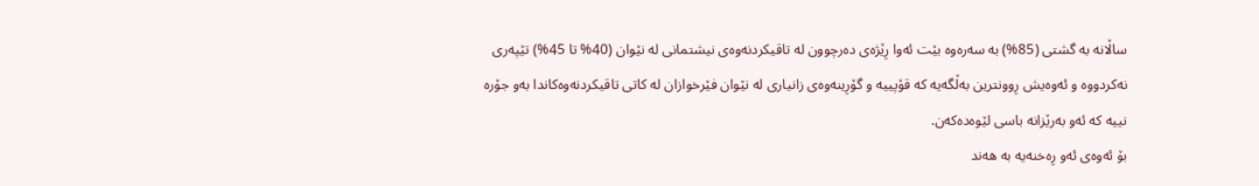ساڵانه‌ به‌ گشتى (85%) به‌ سه‌ره‌وه‌ بێت ئه‌وا رِێژه‌ی ده‌رچوون له‌ تاقیكردنه‌وه‌ى نیشتمانى له‌ نێوان (40% تا 45%) تێپه‌رى نه‌كردووه‌ و ئه‌وه‌یش رِوونترین به‌ڵگه‌یه‌ كه‌ قۆپییه‌ و گۆرِینه‌وه‌ى زانیارى له‌ نێوان فێرخوازان له‌ كاتى تاقیكردنه‌وه‌كاندا به‌و جۆره‌ نییه‌ كه‌ ئه‌و به‌رێزانه‌ باسى لێوه‌ده‌كه‌ن.
بۆ ئه‌وه‌ى ئه‌و رِه‌خنه‌یه‌ به‌ هه‌ند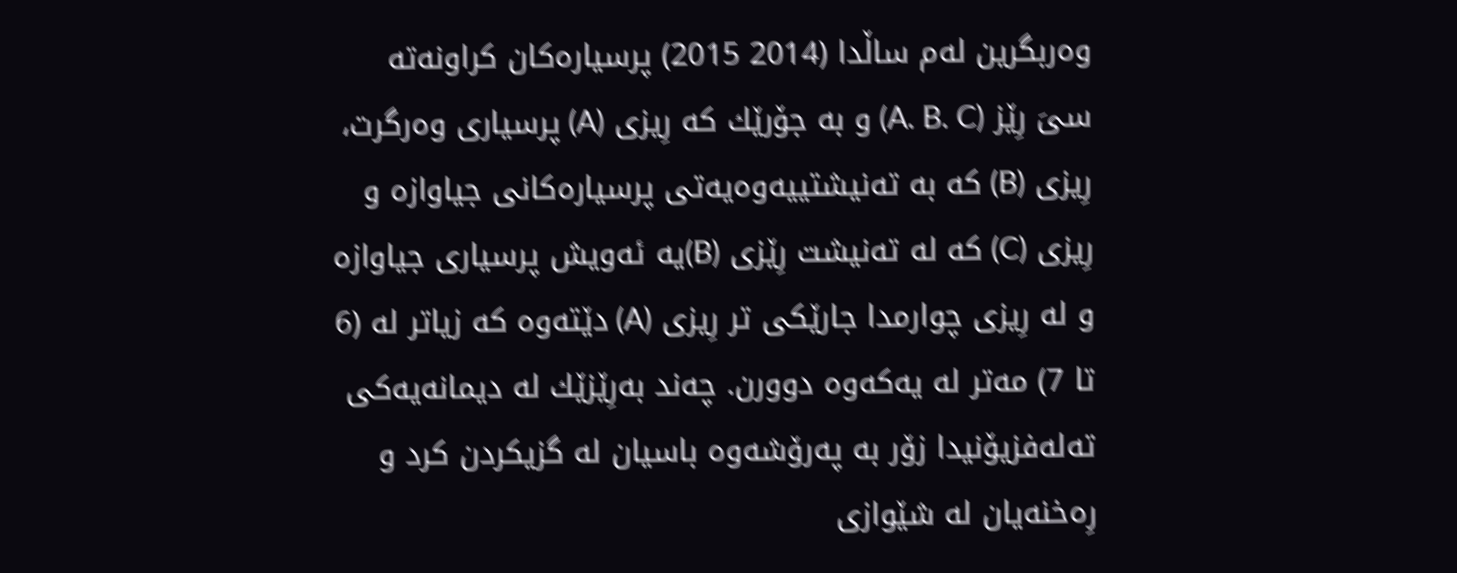وه‌ربگرین له‌م ساڵدا (2014 2015) پرسیاره‌كان كراونه‌ته‌ سىَ رِێز (A. B. C) و به‌ جۆرێك كه‌ رِیزى (A) پرسیارى وه‌رگرت، رِیزى (B) كه‌ به‌ ته‌نیشتییه‌وه‌یه‌تى پرسیاره‌كانى جیاوازه‌ و رِیزى (C) كه‌ له‌ ته‌نیشت رِێزى (B)یه‌ ئه‌ویش پرسیارى جیاوازه‌ و له‌ رِیزى چوارمدا جارێكى تر رِیزى (A) دێته‌وه‌ كه‌ زیاتر له‌ (6 تا 7) مه‌تر له‌ یه‌كه‌وه‌ دوورن. چه‌ند به‌رِێزێك له‌ دیمانه‌یه‌كى ته‌له‌فزیۆنیدا زۆر به‌ په‌رۆشه‌وه‌ باسیان له‌ گزیكردن كرد و رِه‌خنه‌یان له‌ شێوازى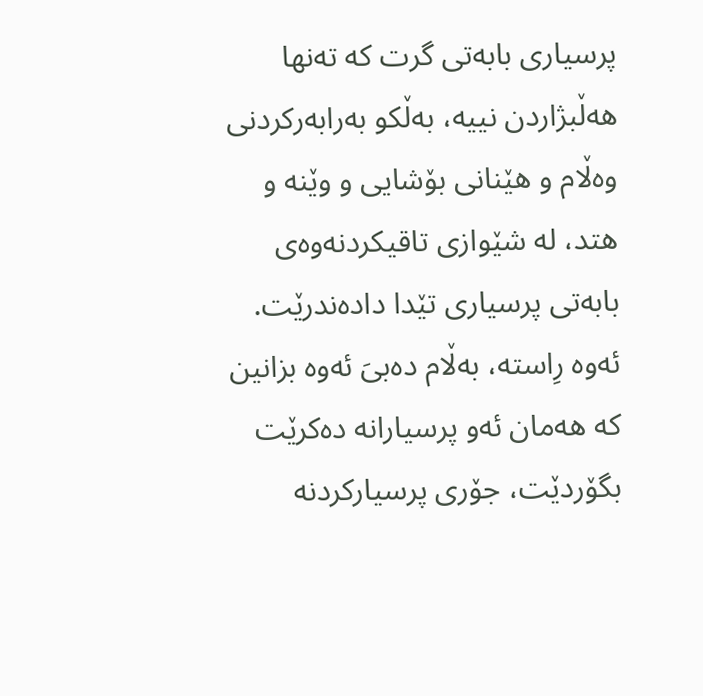پرسیارى بابه‌تى گرت كه‌ ته‌نها هه‌ڵبژاردن نییه‌، به‌ڵكو به‌رابه‌ركردنى وه‌ڵام و هێنانى بۆشایى و وێنه‌ و هتد، له‌ شێوازى تاقیكردنه‌وه‌ى بابه‌تى پرسیارى تێدا داده‌ندرێت. ئه‌وه‌ رِاسته‌، به‌ڵام ده‌بىَ ئه‌وه‌ بزانین كه‌ هه‌مان ئه‌و پرسیارانه‌ ده‌كرێت بگۆردێت، جۆرى پرسیاركردنه‌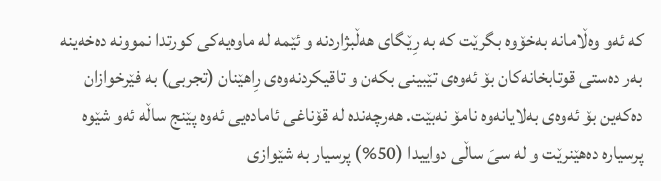كه‌ ئه‌و وه‌ڵامانه‌ به‌خۆوه‌ بگرێت كه‌ به‌ رِێگاى هه‌ڵبژاردنه‌ و ئێمه‌ له‌ ماوه‌یه‌كى كورتدا نموونه‌ ده‌خه‌ینه‌ به‌ر ده‌ستى قوتابخانه‌كان بۆ ئه‌وه‌ى تێبینى بكه‌ن و تاقیكردنه‌وه‌ى رِاهێنان (تجربى) به‌ فێرخوازان ده‌كه‌ین بۆ ئه‌وه‌ى به‌لایانه‌وه‌ نامۆ نه‌بێت. هه‌رچه‌نده‌ له‌ قۆناغى ئاماده‌یى ئه‌وه‌ پێنج ساڵه‌ ئه‌و شێوه‌ پرسیاره‌ ده‌هێنرێت و له‌ سىَ ساڵى دواییدا (50%) پرسیار به‌ شێوازى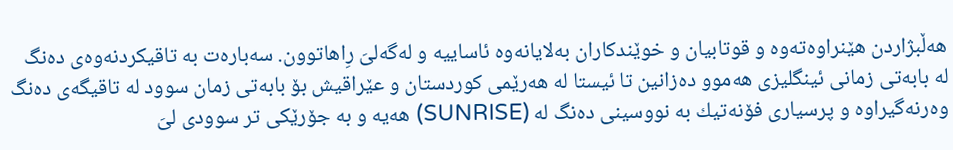هه‌ڵبژاردن هێنراوه‌ته‌وه‌ و قوتابیان و خوێندكاران به‌لایانه‌وه‌ ئاساییه‌ و له‌گه‌لىَ رِاهاتوون. سه‌باره‌ت به‌ تاقیكردنه‌وه‌ى ده‌نگ له‌ بابه‌تى زمانى ئینگلیزى هه‌موو ده‌زانین تا ئیستا له‌ هه‌رێمى كوردستان و عێراقیش بۆ بابه‌تى زمان سوود له‌ تاقیگه‌ى ده‌نگ وه‌رنه‌گیراوه‌ و پرسیارى فۆنه‌تیك به‌ نووسینى ده‌نگ له‌ (SUNRISE) هه‌یه‌ و به‌ جۆرێكى تر سوودى لىَ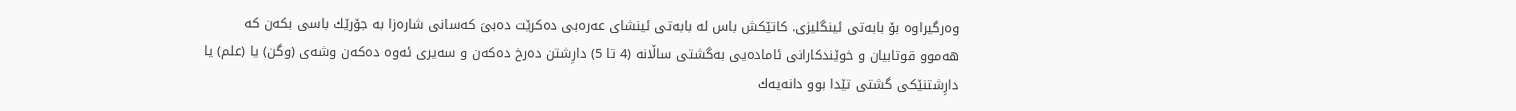وه‌رگیراوه‌ بۆ بابه‌تى ئینگلیزى. كاتێكش باس له‌ بابه‌تى ئینشاى عه‌ره‌بى ده‌كرێت ده‌بىَ كه‌سانى شاره‌زا به‌ جۆرێك باسى بكه‌ن كه‌ هه‌موو قوتابیان و خوێندكارانى ئاماده‌یى به‌گشتى ساڵانه‌ (4 تا 5) دارِشتن ده‌رخ ده‌كه‌ن و سه‌یرى ئه‌وه‌ ده‌كه‌ن وشه‌ى (وگن) یا (علم) یا دارِشتنێكى گشتى تێدا بوو دانه‌یه‌ك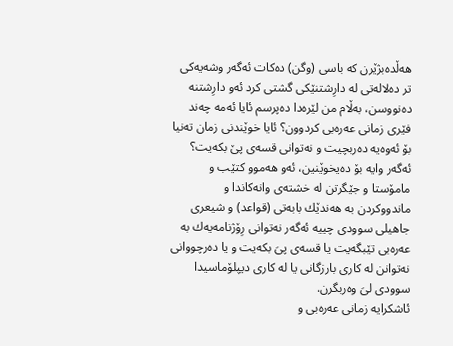هه‌ڵده‌بژێرن كه‌ باسى (وگن) ده‌كات ئه‌گه‌ر وشه‌یه‌كى تر ده‌لاله‌تى له‌ دارِشتنێكى گشتى كرد ئه‌و دارِشتنه‌ ده‌نووسن، به‌ڵام من لێره‌دا ده‌پرسم ئایا ئه‌مه‌ چه‌ند فێرى زمانى عه‌ره‌بى كردوون؟ ئایا خوێندنى زمان ته‌نیا بۆ ئه‌وه‌یه‌ ده‌ربچیت و نه‌توانى قسه‌ى پێ بكه‌یت؟ ئه‌گه‌ر وایه‌ بۆ ده‌یخوێنین، ئه‌و هه‌موو كتێب و مامۆستا و جێگرتن له‌ خشته‌ى وانه‌كاندا و ماندووكردن به‌ هه‌ندێك بابه‌تى (قواعد) و شیعرى جاهیلى سوودى چییه‌ ئه‌گه‌ر نه‌توانى رِۆژنامه‌یه‌ك به‌ عه‌ره‌بى تێبگه‌یت یا قسه‌ى پىَ بكه‌یت و یا ده‌رچووانى نه‌توانن له‌ كارى بارزگانی یا له‌ كارى دیپلۆماسیدا سوودى لىَ وه‌ربگرن.
ئاشكرایه‌ زمانى عه‌ره‌بى و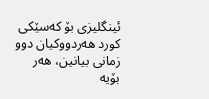ئینگلیزى بۆ كه‌سێكى كورد هه‌ردووكیان دوو زمانى بیانین، هه‌ر بۆیه‌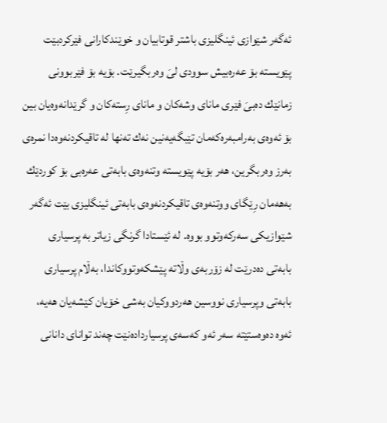ئه‌گه‌ر شێوازى ئینگلیزى باشتر قوتابیان و خوێندكارانى فێركردبێت پێویسته‌ بۆ عه‌ره‌بیش سوودى لىَ وه‌ربگیرێت. بۆیه‌ بۆ فێربوونى زمانێك ده‌بىَ فێرى ماناى وشه‌كان و ماناى رِسته‌كان و گرێدانه‌وه‌یان بین بۆ ئه‌وه‌ى به‌رامبه‌ره‌كه‌مان تێبگه‌یه‌نین نه‌ك ته‌نها له‌ تاقیكردنه‌وه‌دا نمره‌ى به‌رز وه‌ربگرین، هه‌ر بۆیه‌ پێویسته‌ وتنه‌وه‌ى بابه‌تى عه‌ره‌بى بۆ كوردێك به‌هه‌مان رِێگاى ووتنه‌وه‌ى تاقیكردنه‌وه‌ى بابه‌تى ئینگلیزى بێت ئه‌گه‌ر شێوازیكى سه‌ركه‌وتوو بووه‌. له‌ ئێستادا گرنگى زیاتر به‌ پرسیارى بابه‌تى ده‌درێت له‌ زۆربه‌ى وڵاته‌ پێشكه‌وتووكاندا، به‌ڵام پرسیارى بابه‌تى وپرسیارى نووسین هه‌ردووكیان به‌شى خۆیان كێشه‌یان هه‌یه‌، ئه‌وه‌ ده‌وه‌ستێته‌ سه‌ر ئه‌و كه‌سه‌ى پرسیارداده‌نێت چه‌ند تواناى دانانى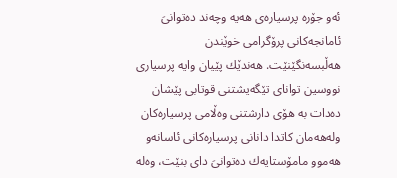ئه‌و جۆره‌ پرسیاره‌ى هه‌یه‌ وچه‌ند ده‌توانىَ ئامانجه‌كانى پرۆگرامى خوێندن هه‌ڵبسه‌نگێنێت. هه‌ندێك پێیان وایه‌ پرسیارى نووسین تواناى تێگه‌یشتنى قوتابى پێشان ده‌دات به‌ هۆى دارشتنى وه‌ڵامى پرسیاره‌كان وله‌هه‌مان كاتدا دانانى پرسیاره‌كانى ئاسانه‌و هه‌موو مامۆستایه‌ك ده‌توانىَ داى بنێت، وه‌له‌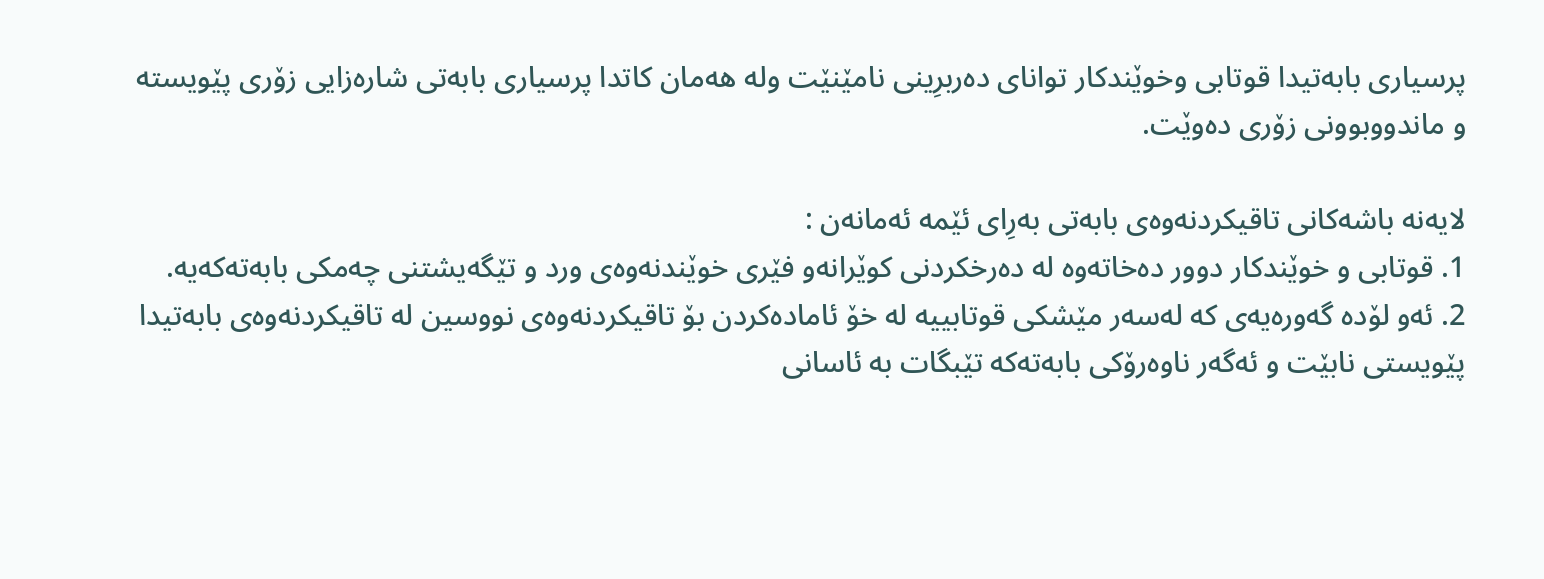پرسیارى بابه‌تیدا قوتابى وخوێندكار تواناى ده‌ربرِینى نامێنێت وله‌ هه‌مان كاتدا پرسیارى بابه‌تى شاره‌زایى زۆرى پێویسته‌ و ماندووبوونى زۆرى ده‌وێت.

لایه‌نه‌ باشه‌كانى تاقیكردنه‌وه‌ى بابه‌تى به‌رِاى ئێمه‌ ئه‌مانه‌ن :
1. قوتابى و خوێندكار دوور ده‌خاته‌وه‌ له‌ ده‌رخكردنى كوێرانه‌و فێرى خوێندنه‌وه‌ى ورد و تێگه‌یشتنى چه‌مكى بابه‌ته‌كه‌یه‌.
2. ئه‌و لۆده‌ گه‌وره‌یه‌ى كه‌ له‌سه‌ر مێشكى قوتابییه‌ له‌ خۆ ئاماده‌كردن بۆ تاقیكردنه‌وه‌ى نووسین له‌ تاقیكردنه‌وه‌ى بابه‌تیدا پێویستى نابێت و ئه‌گه‌ر ناوه‌رۆكى بابه‌ته‌كه‌ تێبگات به‌ ئاسانى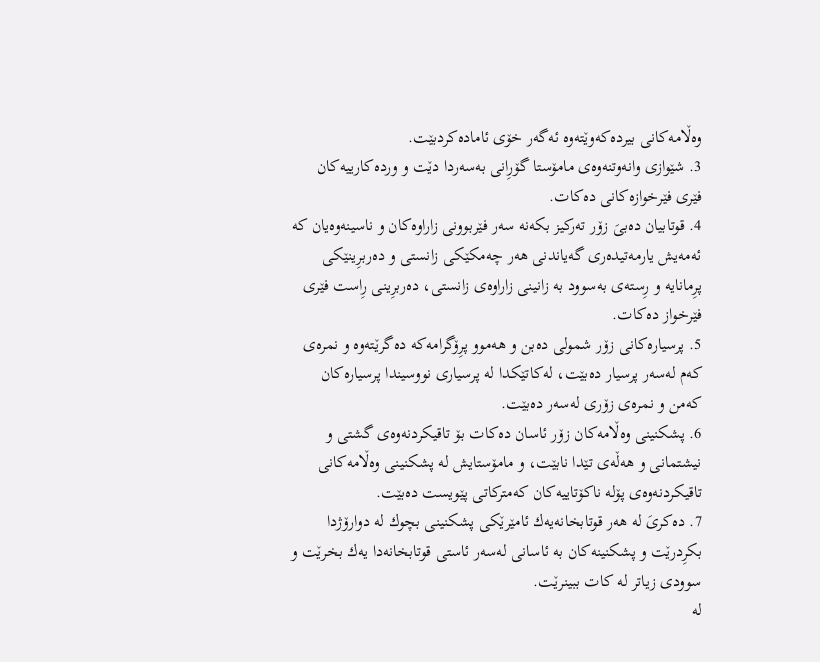وه‌ڵامه‌كانى بیرده‌كه‌وێته‌وه‌ ئه‌گه‌ر خۆى ئاماده‌كردبێت.
3. شێوازى وانه‌وتنه‌وه‌ى مامۆستا گۆرِانى به‌سه‌ردا دێت و ورده‌كارییه‌كان فێرى فێرخوازه‌كانى ده‌كات.
4. قوتابیان ده‌بىَ زۆر ته‌ركیز بكه‌نه‌ سه‌ر فێربوونى زاراوه‌كان و ناسینه‌وه‌یان كه‌ ئه‌مه‌یش یارمه‌تیده‌رى گه‌یاندنى هه‌ر چه‌مكێكى زانستى و ده‌ربرِینێكى پرِمانایه‌ و رِسته‌ى به‌سوود به‌ زانینى زاراوه‌ى زانستى، ده‌ربرِینى رِاست فێرى فێرخواز ده‌كات.
5. پرسیاره‌كانى زۆر شمولى ده‌بن و هه‌موو پرِۆگرامه‌كه‌ ده‌گرێته‌وه‌ و نمره‌ى كه‌م له‌سه‌ر پرسیار ده‌بێت، له‌كاتێكدا له‌ پرسیارى نووسیندا پرسیاره‌كان كه‌من و نمره‌ى زۆرى له‌سه‌ر ده‌بێت.
6. پشكنینى وه‌ڵامه‌كان زۆر ئاسان ده‌كات بۆ تاقیكردنه‌وه‌ى گشتى و نیشتمانى و هه‌ڵه‌ى تێدا نابێت، و مامۆستایش له‌ پشكنینى وه‌ڵامه‌كانى تاقیكردنه‌وه‌ى پۆله‌ ناكۆتاییه‌كان كه‌متركاتى پێویست ده‌بێت.
7. ده‌كرىَ له‌ هه‌ر قوتابخانه‌یه‌ك ئامێرێكى پشكنینى بچوك له‌ دوارۆژدا بكرِدرێت و پشكنینه‌كان به‌ ئاسانى له‌سه‌ر ئاستى قوتابخانه‌دا یه‌ك بخرێت و سوودى زیاتر له‌ كات ببینرێت.
له‌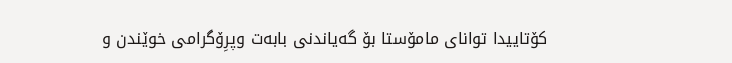كۆتاییدا تواناى مامۆستا بۆ گه‌یاندنى بابه‌ت وپرِۆگرامى خوێندن و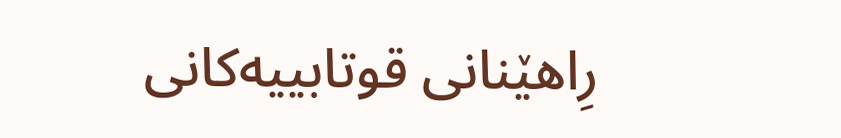رِاهێنانى قوتابییه‌كانى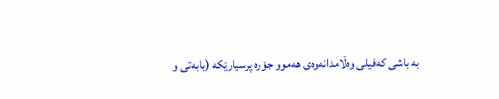به‌ باشى كه‌فیلى وه‌ڵامدانه‌وه‌ى هه‌موو جۆره‌ پرسیارێكه‌ (بابه‌تى و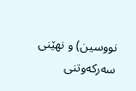نووسین) و نهێنى سه‌ركه‌وتنى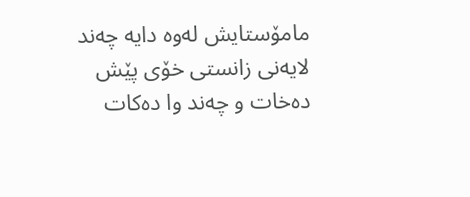مامۆستایش له‌وه‌ دایه‌ چه‌ند لایه‌نى زانستى خۆى پێش ده‌خات و چه‌ند وا ده‌كات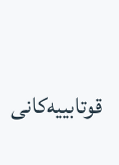قوتابییه‌كانى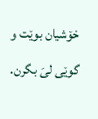خۆشیان بوێت و گوێى لىَ بگرن.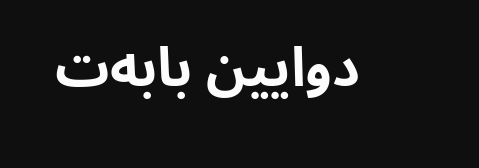دوایین بابەت